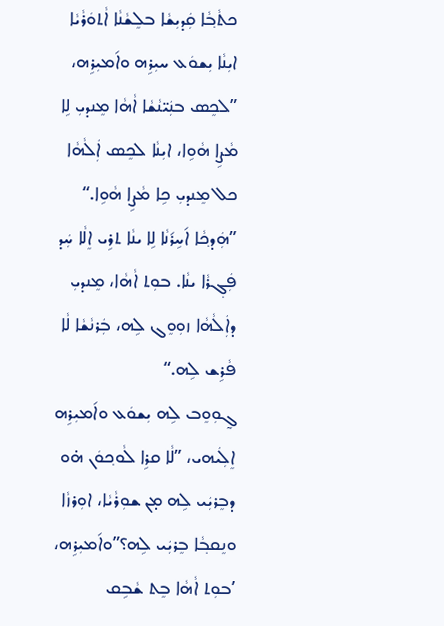ܟܬܵܒ݂ܵܐ ܩܲܕܝܼܫܵܐ ܒܠܸܫܵܢܵܐ ܐܵܬܘܿܪܵܝܵܐ
ܐܝܼܢܵܐ ܝܼܫܘܿܥ ܚܝܼܪܹܗ ܘܐ݇ܡܝܼܪܹܗ، ”ܠܟܸܣ ܒܢܲܝ̈ܢܵܫܵܐ ܐܵܗܵܐ ܡܸܢܕܝܼ ܠܹܐ ܡܵܨܹܐ ܗܵܘܹܐ، ܐܝܼܢܵܐ ܠܟܸܣ ܐܲܠܵܗܵܐ ܟܠ ܡܸܢܕܝܼ ܟܹܐ ܡܵܨܹܐ ܗܵܘܹܐ.“
”ܗܲܕܟ݂ܵܐ ܐ݇ܚܹܪ݇ܢܵܐ ܠܹܐ ܝܢܵܐ ܬܪܹܝ ܐܸܠܵܐ ܚܲܕ ܦܲܓ݂ܪܵܐ ܝܢܵܐ. ܒܘܼܬ ܐܵܗܵܐ، ܡܸܢܕܝܼ ܕܐܲܠܵܗܵܐ ܙܘܼܘܸܓ ܠܹܗ، ܒܲܪܢܵܫܵܐ ܠܵܐ ܦܵܪܹܫ ܠܹܗ.“
ܓ̰ܘܼܘܸܒ ܠܹܗ ܝܼܫܘܿܥ ܘܐ݇ܡܝܼܪܹܗ ܐܸܠܲܝܗܝ، ”ܠܵܐ ܩܪܹܐ ܠܵܘܟ݂ܘܿܢ ܗ̇ܘ ܕܒܸܪܝܲܝ ܠܹܗ ܡ̣ܢ ܫܘܼܪܵܝܵܐ، ܐܘܼܪܙܵܐ ܘܢܸܩܒ݂ܵܐ ܒܸܪܝܲܝ ܠܹܗ؟”ܘܐ݇ܡܝܼܪܹܗ، ’ܒܘܼܬ ܐܵܗܵܐ ܒܸܬ ܫܵܒܹܩ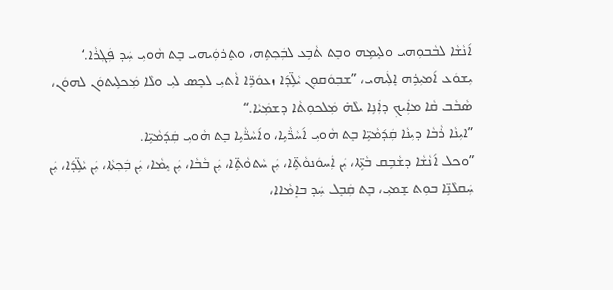ܐ݇ܢܵܫܵܐ ܠܒܵܒܘܼܗܝ ܘܠܝܸܡܹܗ ܘܒܸܬ ܬܵܒܹܥ ܠܒܲܟ݂ܬܹܗ، ܘܬܸܪܘܲܝܗܝ ܒܸܬ ܗܵܘܝܼ ܚܲܕ ܦܲܓ݂ܪܵܐ.‘
ܝܼܫܘܿܥ ܐ݇ܡܝܼܪܹܗ ܐܸܠܲܝܗܝ، ”ܫܒ݂ܘܿܩܘܼܢ ܝܵܠܹ̈ܕ݇ܐ ܙܥܘܿܪܹ̈ܐ ܐܵܬܝܼ ܠܟܸܣ ܠܝܼ ܘܠܵܐ ܡܲܟܠܹܝܬܘܿܢ ܠܗܘܿܢ، ܣܵܒܵܒ ܩܵܐ ܡܐܲܝܟ݂ ܕܐܲܢܹܐ ܝܠܵܗ̇ ܡܲܠܟܘܼܬܵܐ ܕܫܡܲܝܵܐ.“
”ܐܝܼܢܵܐ ܪܵܒܵܐ ܕܝܼܢܵܐ ܩܲܕ݇ܡܵܝܹ̈ܐ ܒܸܬ ܗܵܘܝܼ ܐ݇ܚܵܪ̈ܵܝܹܐ، ܘܐ݇ܚܵܪ̈ܵܝܹܐ ܒܸܬ ܗܵܘܝܼ ܩܲܕ݇ܡܵܝܹ̈ܐ.
”ܘܟܠ ܐ݇ܢܵܫܵܐ ܕܫܵܒܹܩ ܒܵܬܹ̈ܐ، ܝܲܢ ܐܲܚܘܿܢܘܵܬܹ̈ܐ، ܝܲܢ ܚܵܬܘܵܬܹ̈ܐ، ܝܲܢ ܒܵܒܵܐ، ܝܲܢ ܝܸܡܵܐ، ܝܲܢ ܒܲܟ݂ܬܵܐ، ܝܲܢ ܝܵܠܹ̈ܕ݇ܐ، ܝܲܢ ܚܲܩܠܵܢܹ̈ܐ ܒܘܼܬ ܫܸܡܝܼ، ܒܸܬ ܩܲܒܸܠ ܚܲܕ ܒܐܸܡܵܐܐ،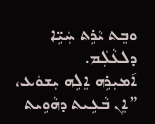ܘܒܸܬ ܝܵܪܹܬ ܚܲܝܹ̈ܐ ܕܠܥܵܠܲܡ.
ܐ݇ܡܝܼܪܹܗ ܐܸܠܹܗ ܝܼܫܘܿܥ، ”ܐܸܢ ܒܵܥܹܝܬ ܕܗܵܘܹܝܬ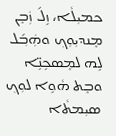ܟܡܝܼܠܵܐ، ܙܹܠ݇ ܙܲܒܸܢ ܡܸܢܕܝܼܘܼܟ݂ ܘܗܲܒ݂݇ܠ ܠܹܗ ܠܡܸܣܟܹܢܹ̈ܐ ܘܒܸܬ ܗܵܘܹܐ ܠܘܼܟ݂ ܣܝܼܡܬܵܐ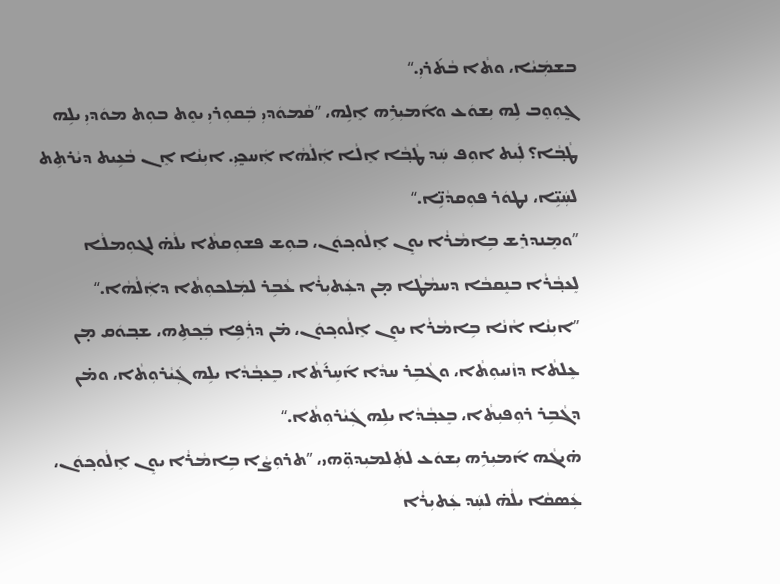ܒܫܡܲܝܵܐ، ܘܬܵܐ ܒܵܬ݇ܪܝܼ.“
ܓ̰ܘܼܘܸܒ ܠܹܗ ܝܼܫܘܿܥ ܘܐ݇ܡܝܼܪܹܗ ܐܸܠܹܗ، ”ܩܵܡܘܿܕܝܼ ܒܲܩܘܼܪܝܼ ܝܘܸܬ ܒܘܼܬ ܡܘܿܕܝܼ ܝܠܹܗ ܛܵܒ݂ܵܐ؟ ܠܲܝܬ ܐܘܼܦ ܚܲܕ ܛܵܒ݂ܵܐ ܐܸܠܵܐ ܐܲܠܵܗܵܐ ܐܲܚܟ̰ܝܼ. ܐܝܼܢܵܐ ܐܸܢ ܒܵܥܹܝܬ ܕܝܵܪܬܹܬ ܠܚܲܝܹ̈ܐ، ܢܛܘܿܪ ܦܘܼܩܕܵܢܹ̈ܐ.“
”ܘܡܸܢܕܪܸܫ ܒܹܐܡܵܪܵܐ ܝܘܸܢ ܐܸܠܵܘܟ݂ܘܿܢ، ܒܘܼܫ ܦܫܘܼܩܬܵܐ ܝܠܵܗ̇ ܠܓܘܼܡܠܵܐ ܠܸܥܒ݂ܵܪܵܐ ܒܢܸܩܒܵܐ ܕܚܡܵܛܵܐ ܡ̣ܢ ܕܥܲܬܝܼܪܵܐ ܥܵܒܹܪ ܠܡܲܠܟܘܼܬܵܐ ܕܐܲܠܵܗܵܐ.“
”ܐܝܼܢܵܐ ܐܵܢܵܐ ܒܹܐܡܵܪܵܐ ܝܘܸܢ ܐܸܠܵܘܟ݂ܘܿܢ، ܡ̇ܢ ܕܪܲܦܹܐ ܒܲܟ݂ܬܹܗ، ܫܒ݂ܘܿܩ ܡ̣ܢ ܥܸܠܬܵܐ ܕܙܵܢܝܘܼܬܵܐ، ܘܓܵܒܹܪ ܚܕܵܐ ܐ݇ܚܹܪ݇ܬܵܐ، ܒܸܥܒ݂ܵܕܵܐ ܝܠܹܗ ܓܲܝܵܪܘܼܬܵܐ، ܘܡ̇ܢ ܕܓܵܒܹܪ ܪܘܼܦܝܼܬܵܐ، ܒܸܥܒ݂ܵܕܵܐ ܝܠܹܗ ܓܲܝܵܪܘܼܬܵܐ.“
ܗ̇ܝܓܵܗ ܐ݇ܡܝܼܪܹܗ ܝܼܫܘܿܥ ܠܬܲܠܡܝܼܕܘܼ̈ܗܝ، ”ܬܪܘܼܨܵܐ ܒܹܐܡܵܪܵܐ ܝܘܸܢ ܐܸܠܵܘܟ݂ܘܿܢ، ܥܲܣܩܵܐ ܝܠܵܗ̇ ܠܚܲܕ ܥܲܬܝܼܪܵܐ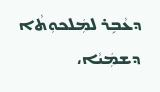ܕܥܵܒܹܪ ܠܡܲܠܟܘܼܬܵܐ ܕܫܡܲܝܵܐ،